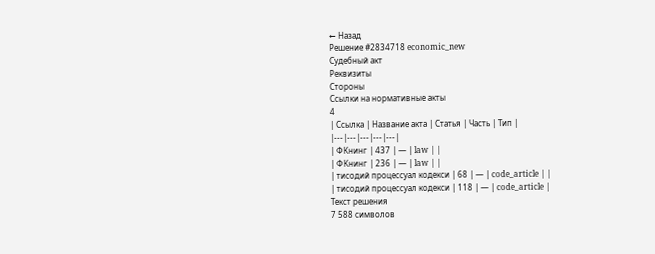← Назад
Решение #2834718 economic_new
Судебный акт
Реквизиты
Стороны
Ссылки на нормативные акты
4
| Ссылка | Название акта | Статья | Часть | Тип |
|---|---|---|---|---|
| ФКнинг | 437 | — | law | |
| ФКнинг | 236 | — | law | |
| тисодий процессуал кодекси | 68 | — | code_article | |
| тисодий процессуал кодекси | 118 | — | code_article |
Текст решения
7 588 символов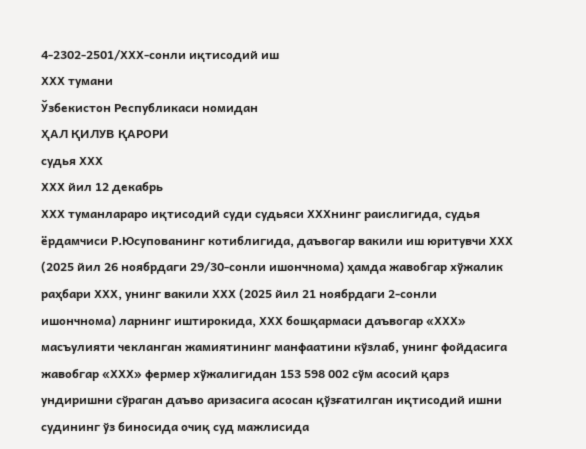4-2302-2501/ХХХ-сонли иқтисодий иш
ХХХ тумани
Ўзбекистон Республикаси номидан
ҲАЛ ҚИЛУВ ҚАРОРИ
судья ХХХ
ХХХ йил 12 декабрь
ХХХ туманлараро иқтисодий суди судьяси ХХХнинг раислигида, судья
ёрдамчиси Р.Юсупованинг котиблигида, даъвогар вакили иш юритувчи ХХХ
(2025 йил 26 ноябрдаги 29/30-сонли ишончнома) ҳамда жавобгар хўжалик
раҳбари ХХХ, унинг вакили ХХХ (2025 йил 21 ноябрдаги 2-сонли
ишончнома) ларнинг иштирокида, ХХХ бошқармаси даъвогар «ХХХ»
масъулияти чекланган жамиятининг манфаатини кўзлаб, унинг фойдасига
жавобгар «ХХХ» фермер хўжалигидан 153 598 002 сўм асосий қарз
ундиришни сўраган даъво аризасига асосан қўзғатилган иқтисодий ишни
судининг ўз биносида очиқ суд мажлисида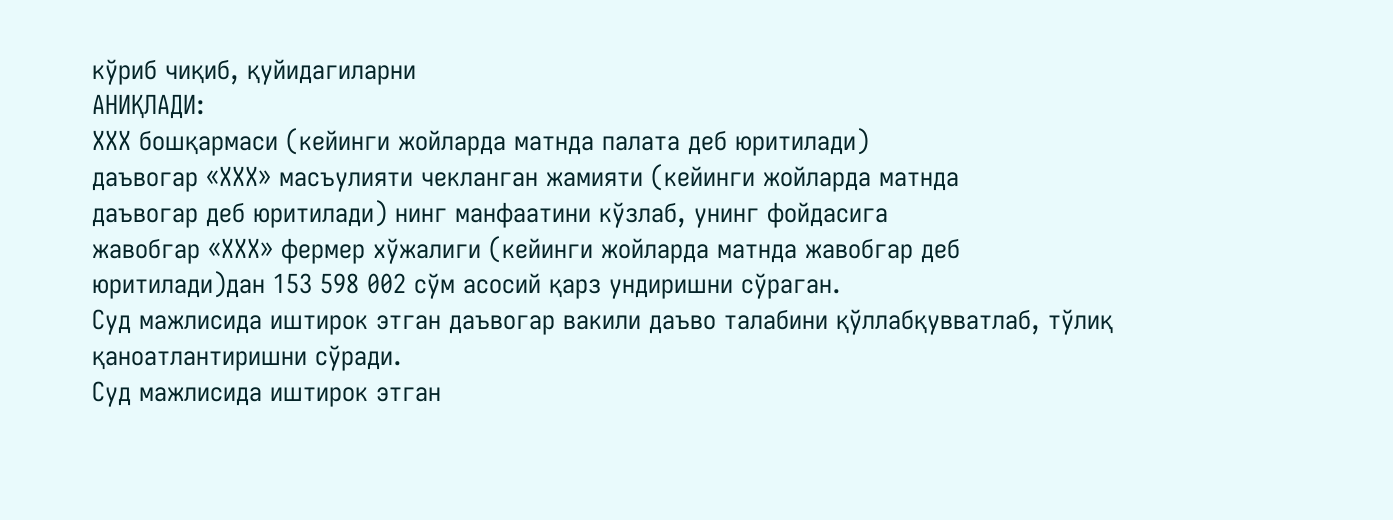кўриб чиқиб, қуйидагиларни
АНИҚЛАДИ:
ХХХ бошқармаси (кейинги жойларда матнда палата деб юритилади)
даъвогар «ХХХ» масъулияти чекланган жамияти (кейинги жойларда матнда
даъвогар деб юритилади) нинг манфаатини кўзлаб, унинг фойдасига
жавобгар «ХХХ» фермер хўжалиги (кейинги жойларда матнда жавобгар деб
юритилади)дан 153 598 002 сўм асосий қарз ундиришни сўраган.
Суд мажлисида иштирок этган даъвогар вакили даъво талабини қўллабқувватлаб, тўлиқ қаноатлантиришни сўради.
Суд мажлисида иштирок этган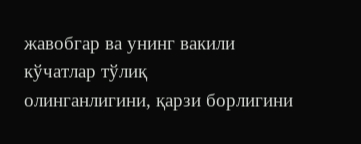жавобгар ва унинг вакили кўчатлар тўлиқ
олинганлигини, қарзи борлигини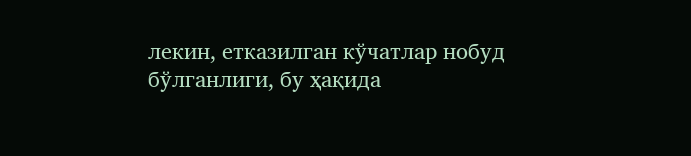лекин, етказилган кўчатлар нобуд
бўлганлиги, бу ҳақида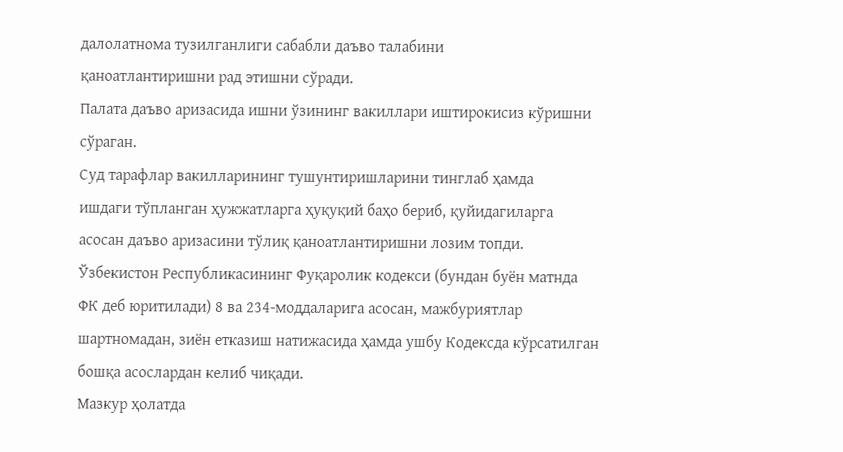далолатнома тузилганлиги сабабли даъво талабини
қаноатлантиришни рад этишни сўради.
Палата даъво аризасида ишни ўзининг вакиллари иштирокисиз кўришни
сўраган.
Суд тарафлар вакилларининг тушунтиришларини тинглаб ҳамда
ишдаги тўпланган ҳужжатларга ҳуқуқий баҳо бериб, қуйидагиларга
асосан даъво аризасини тўлиқ қаноатлантиришни лозим топди.
Ўзбекистон Республикасининг Фуқаролик кодекси (бундан буён матнда
ФК деб юритилади) 8 ва 234-моддаларига асосан, мажбуриятлар
шартномадан, зиён етказиш натижасида ҳамда ушбу Кодексда кўрсатилган
бошқа асослардан келиб чиқади.
Мазкур ҳолатда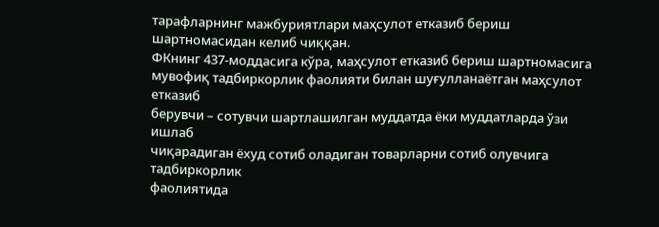тарафларнинг мажбуриятлари маҳсулот етказиб бериш
шартномасидан келиб чиққан.
ФКнинг 437-моддасига кўра, маҳсулот етказиб бериш шартномасига
мувофиқ тадбиркорлик фаолияти билан шуғулланаётган маҳсулот етказиб
берувчи – сотувчи шартлашилган муддатда ёки муддатларда ўзи ишлаб
чиқарадиган ёхуд сотиб оладиган товарларни сотиб олувчига тадбиркорлик
фаолиятида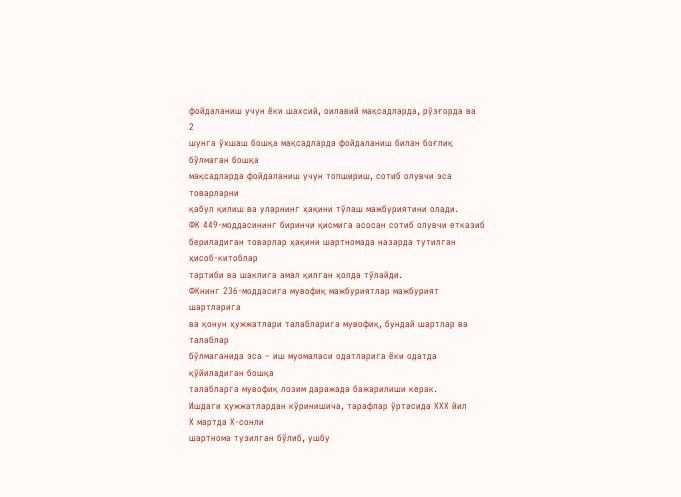фойдаланиш учун ёки шахсий, оилавий мақсадларда, рўзғорда ва
2
шунга ўхшаш бошқа мақсадларда фойдаланиш билан боғлиқ бўлмаган бошқа
мақсадларда фойдаланиш учун топшириш, сотиб олувчи эса товарларни
қабул қилиш ва уларнинг ҳақини тўлаш мажбуриятини олади.
ФК 449-моддасининг биринчи қисмига асосан сотиб олувчи етказиб
бериладиган товарлар ҳақини шартномада назарда тутилган ҳисоб-китоблар
тартиби ва шаклига амал қилган ҳолда тўлайди.
ФКнинг 236-моддасига мувофиқ мажбуриятлар мажбурият шартларига
ва қонун ҳужжатлари талабларига мувофиқ, бундай шартлар ва талаблар
бўлмаганида эса – иш муомаласи одатларига ёки одатда қўйиладиган бошқа
талабларга мувофиқ лозим даражада бажарилиши керак.
Ишдаги ҳужжатлардан кўринишича, тарафлар ўртасида ХХХ йил
Х мартда Х-сонли
шартнома тузилган бўлиб, ушбу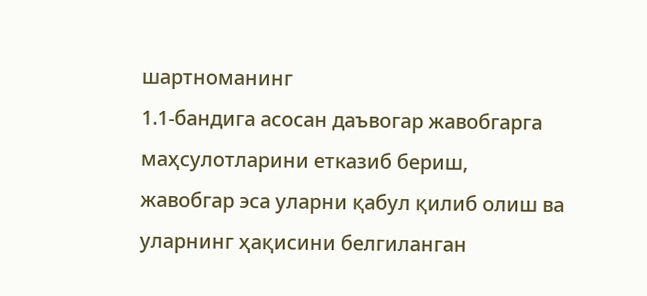шартноманинг
1.1-бандига асосан даъвогар жавобгарга маҳсулотларини етказиб бериш,
жавобгар эса уларни қабул қилиб олиш ва уларнинг ҳақисини белгиланган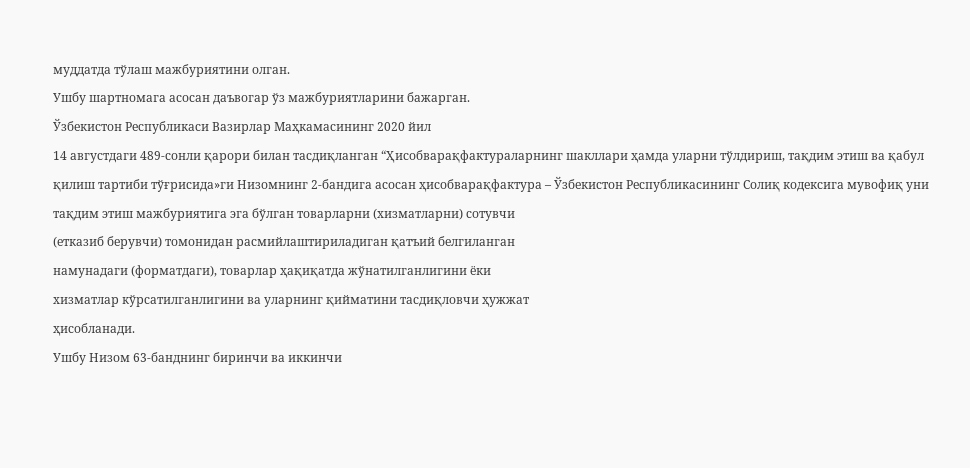муддатда тўлаш мажбуриятини олган.
Ушбу шартномага асосан даъвогар ўз мажбуриятларини бажарган.
Ўзбекистон Республикаси Вазирлар Маҳкамасининг 2020 йил
14 августдаги 489-сонли қарори билан тасдиқланган “Ҳисобварақфактураларнинг шакллари ҳамда уларни тўлдириш, тақдим этиш ва қабул
қилиш тартиби тўғрисида»ги Низомнинг 2-бандига асосан ҳисобварақфактура – Ўзбекистон Республикасининг Солиқ кодексига мувофиқ уни
тақдим этиш мажбуриятига эга бўлган товарларни (хизматларни) сотувчи
(етказиб берувчи) томонидан расмийлаштириладиган қатъий белгиланган
намунадаги (форматдаги), товарлар ҳақиқатда жўнатилганлигини ёки
хизматлар кўрсатилганлигини ва уларнинг қийматини тасдиқловчи ҳужжат
ҳисобланади.
Ушбу Низом 63-банднинг биринчи ва иккинчи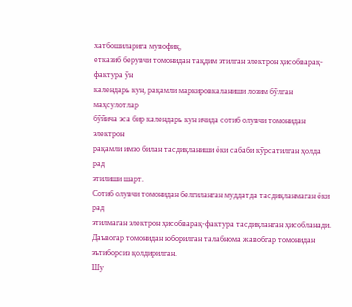хатбошиларига мувофиқ,
етказиб берувчи томонидан тақдим этилган электрон ҳисобварақ-фактура ўн
календарь кун, рақамли маркировкаланиши лозим бўлган маҳсулотлар
бўйича эса бир календарь кун ичида сотиб олувчи томонидан электрон
рақамли имзо билан тасдиқланиши ёки сабаби кўрсатилган ҳолда рад
этилиши шарт.
Сотиб олувчи томонидан белгиланган муддатда тасдиқланмаган ёки рад
этилмаган электрон ҳисобварақ-фактура тасдиқланган ҳисобланади.
Даъвогар томонидан юборилган талабнома жавобгар томонидан
эътиборсиз қолдирилган.
Шу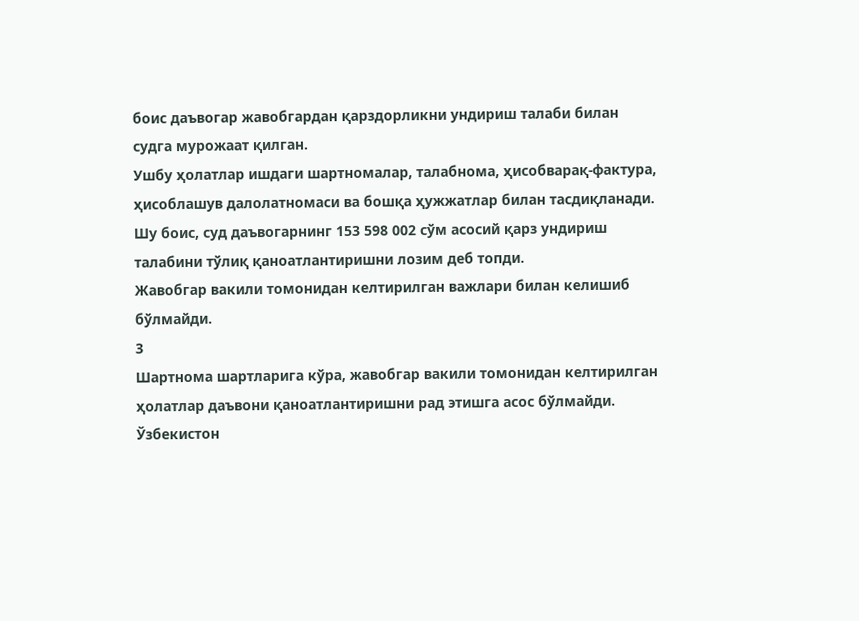боис даъвогар жавобгардан қарздорликни ундириш талаби билан
судга мурожаат қилган.
Ушбу ҳолатлар ишдаги шартномалар, талабнома, ҳисобварақ-фактура,
ҳисоблашув далолатномаси ва бошқа ҳужжатлар билан тасдиқланади.
Шу боис, суд даъвогарнинг 153 598 002 сўм асосий қарз ундириш
талабини тўлиқ қаноатлантиришни лозим деб топди.
Жавобгар вакили томонидан келтирилган важлари билан келишиб
бўлмайди.
3
Шартнома шартларига кўра, жавобгар вакили томонидан келтирилган
ҳолатлар даъвони қаноатлантиришни рад этишга асос бўлмайди.
Ўзбекистон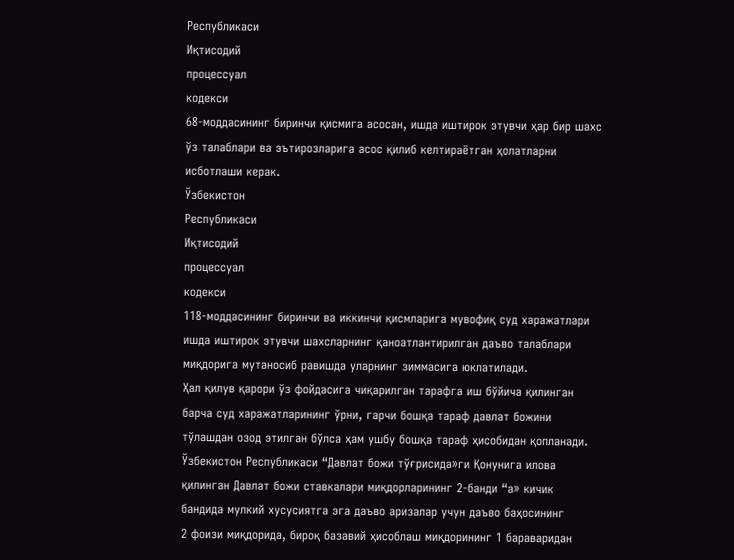Республикаси
Иқтисодий
процессуал
кодекси
68-моддасининг биринчи қисмига асосан, ишда иштирок этувчи ҳар бир шахс
ўз талаблари ва эътирозларига асос қилиб келтираётган ҳолатларни
исботлаши керак.
Ўзбекистон
Республикаси
Иқтисодий
процессуал
кодекси
118-моддасининг биринчи ва иккинчи қисмларига мувофиқ суд харажатлари
ишда иштирок этувчи шахсларнинг қаноатлантирилган даъво талаблари
миқдорига мутаносиб равишда уларнинг зиммасига юклатилади.
Ҳал қилув қарори ўз фойдасига чиқарилган тарафга иш бўйича қилинган
барча суд харажатларининг ўрни, гарчи бошқа тараф давлат божини
тўлашдан озод этилган бўлса ҳам ушбу бошқа тараф ҳисобидан қопланади.
Ўзбекистон Республикаси “Давлат божи тўғрисида»ги Қонунига илова
қилинган Давлат божи ставкалари миқдорларининг 2-банди “а» кичик
бандида мулкий хусусиятга эга даъво аризалар учун даъво баҳосининг
2 фоизи миқдорида, бироқ базавий ҳисоблаш миқдорининг 1 бараваридан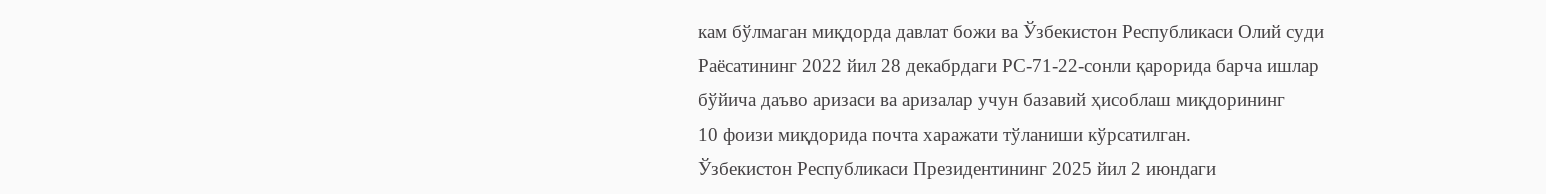кам бўлмаган миқдорда давлат божи ва Ўзбекистон Республикаси Олий суди
Раёсатининг 2022 йил 28 декабрдаги РС-71-22-сонли қарорида барча ишлар
бўйича даъво аризаси ва аризалар учун базавий ҳисоблаш миқдорининг
10 фоизи миқдорида почта харажати тўланиши кўрсатилган.
Ўзбекистон Республикаси Президентининг 2025 йил 2 июндаги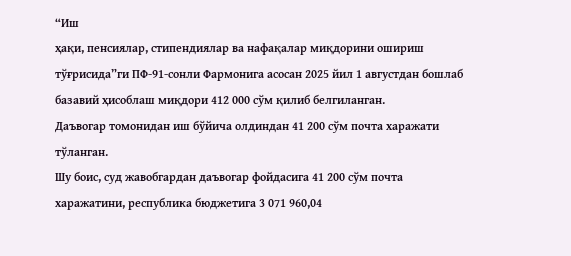“Иш
ҳақи, пенсиялар, стипендиялар ва нафақалар миқдорини ошириш
тўғрисида”ги ПФ-91-сонли Фармонига асосан 2025 йил 1 августдан бошлаб
базавий ҳисоблаш миқдори 412 000 сўм қилиб белгиланган.
Даъвогар томонидан иш бўйича олдиндан 41 200 сўм почта харажати
тўланган.
Шу боис, суд жавобгардан даъвогар фойдасига 41 200 сўм почта
харажатини, республика бюджетига 3 071 960,04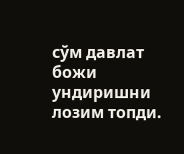сўм давлат божи
ундиришни лозим топди.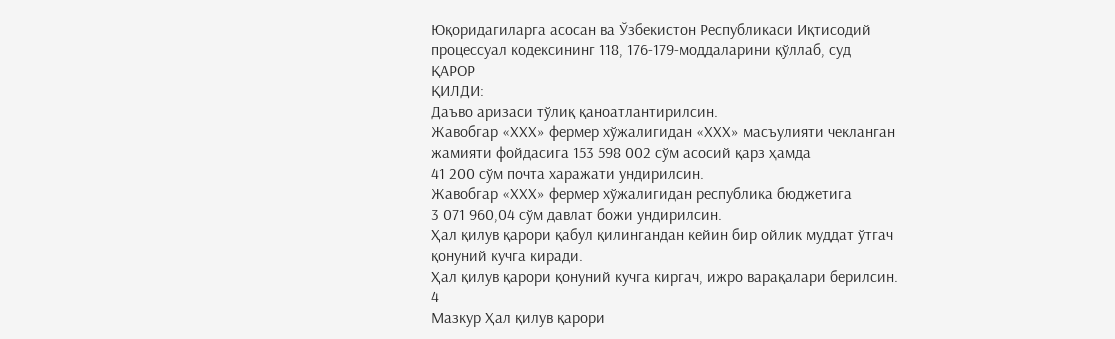Юқоридагиларга асосан ва Ўзбекистон Республикаси Иқтисодий
процессуал кодексининг 118, 176-179-моддаларини қўллаб, суд
ҚАРОР
ҚИЛДИ:
Даъво аризаси тўлиқ қаноатлантирилсин.
Жавобгар «ХХХ» фермер хўжалигидан «ХХХ» масъулияти чекланган
жамияти фойдасига 153 598 002 сўм асосий қарз ҳамда
41 200 сўм почта харажати ундирилсин.
Жавобгар «ХХХ» фермер хўжалигидан республика бюджетига
3 071 960,04 сўм давлат божи ундирилсин.
Ҳал қилув қарори қабул қилингандан кейин бир ойлик муддат ўтгач
қонуний кучга киради.
Ҳал қилув қарори қонуний кучга киргач, ижро варақалари берилсин.
4
Мазкур Ҳал қилув қарори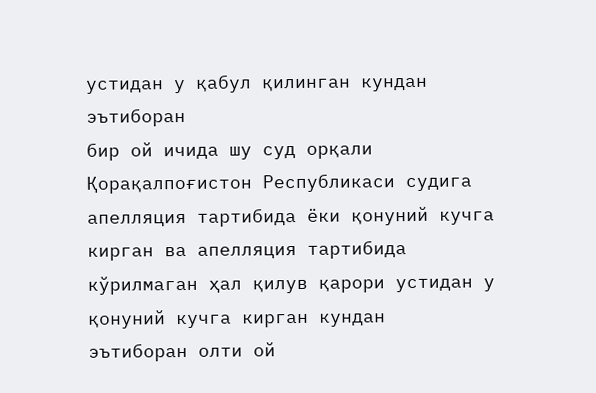устидан у қабул қилинган кундан эътиборан
бир ой ичида шу суд орқали Қорақалпоғистон Республикаси судига
апелляция тартибида ёки қонуний кучга кирган ва апелляция тартибида
кўрилмаган ҳал қилув қарори устидан у қонуний кучга кирган кундан
эътиборан олти ой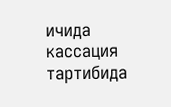ичида кассация тартибида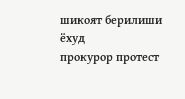шикоят берилиши ёхуд
прокурор протест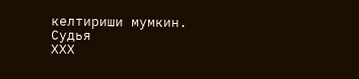келтириши мумкин.
Судья
ХХХ